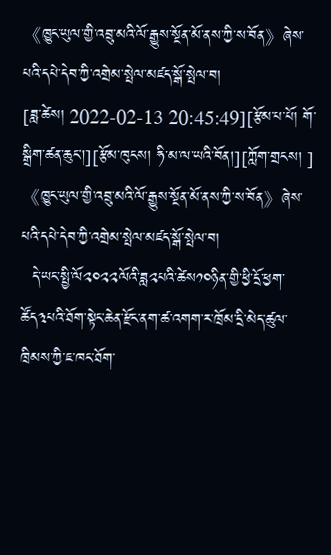《ཁྱུང་ཡུལ་གྱི་འབྲུ་མའི་ལོ་རྒྱུས་སྔོན་མོ་ནས་ཀྱི་ས་བོན》ཞེས་པའི་དཔེ་དེབ་ཀྱི་འགྲེམ་སྤེལ་མཛད་སྒོ་སྤེལ་བ།
[ཟླ་ཚེས། 2022-02-13 20:45:49][རྩོམ་པ་པོ། གོ་སྒྲིག་ཚན་ཆུང།][རྩོམ་ཁུངས། ཧི་མ་ལ་ཡའི་བོན།][ཀློག་གྲངས། ]
《ཁྱུང་ཡུལ་གྱི་འབྲུ་མའི་ལོ་རྒྱུས་སྔོན་མོ་ནས་ཀྱི་ས་བོན》ཞེས་པའི་དཔེ་དེབ་ཀྱི་འགྲེམ་སྤེལ་མཛད་སྒོ་སྤེལ་བ།
  དེ་ཡང་སྤྱི་ལོ༢༠༢༢ལོའི་ཟླ༢པའི་ཚེས༡༠ཉིན་གྱི་ཕྱི་དྲོ་ཕྱག་ཚོད༣པའི་ཐོག་སྟེང་ཆེན་རྫོང་ནག་ཚ་འགག་ར་ཁྲོམ་དྲི་མེད་ཚུལ་ཁྲིམས་ཀྱི་ཇ་ཁང་ཐོག་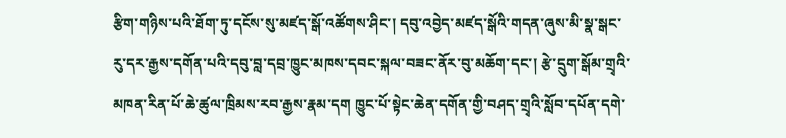རྩིག་གཉིས་པའི་ཐོག་ཏུ་དངོས་སུ་མཛད་སྒོ་འཚོགས་ཤིང་། དབུ་འབྱེད་མཛད་སྒོའི་གདན་ཞུས་མི་སྣ་སྒང་རུ་དར་རྒྱས་དགོན་པའི་དབུ་བླ་དབྲ་ཁྱུང་མཁས་དབང་སྐལ་བཟང་ནོར་བུ་མཆོག་དང་། རྩེ་དྲུག་སྒོམ་གྲྭའི་མཁན་རིན་པོ་ཆེ་ཚུལ་ཁྲིམས་རབ་རྒྱས་རྣམ་དག ཁྱུང་པོ་སྟེང་ཆེན་དགོན་གྱི་བཤད་གྲྭའི་སློབ་དཔོན་དགེ་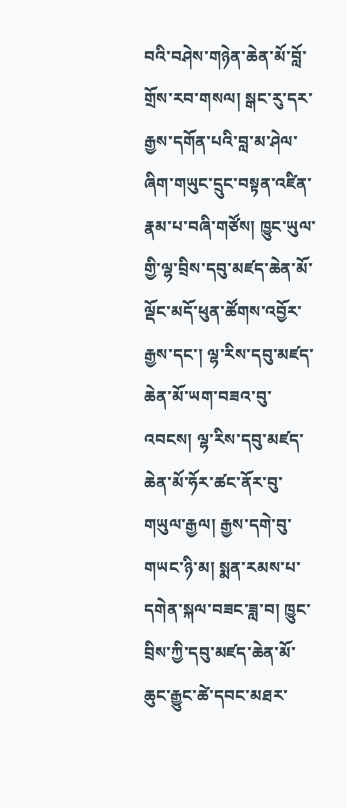བའི་བཤེས་གཉེན་ཆེན་མོ་བློ་གྲོས་རབ་གསལ། སྒང་རུ་དར་རྒྱས་དགོན་པའི་བླ་མ་ཤེལ་ཞིག་གཡུང་དྲུང་བསྟན་འཛིན་རྣམ་པ་བཞི་གཙོས། ཁྱུང་ཡུལ་གྱི་ལྷ་བྲིས་དབུ་མཛད་ཆེན་མོ་ལྡོང་མདོ་ཕུན་ཚོགས་འབྱོར་རྒྱས་དང་། ལྷ་རིས་དབུ་མཛད་ཆེན་མོ་ཡག་བཟའ་བུ་འབངས། ལྷ་རིས་དབུ་མཛད་ཆེན་མོ་ཧོར་ཚང་ནོར་བུ་གཡུལ་རྒྱལ། རྒྱས་དགེ་བུ་གཡང་ཉི་མ། སྨན་རམས་པ་དགེན་སྐལ་བཟང་ཟླ་བ། ཁྱུང་བྲིས་ཀྱི་དབུ་མཛད་ཆེན་མོ་ཆུང་རྒྱུང་ཚེ་དབང་མཐར་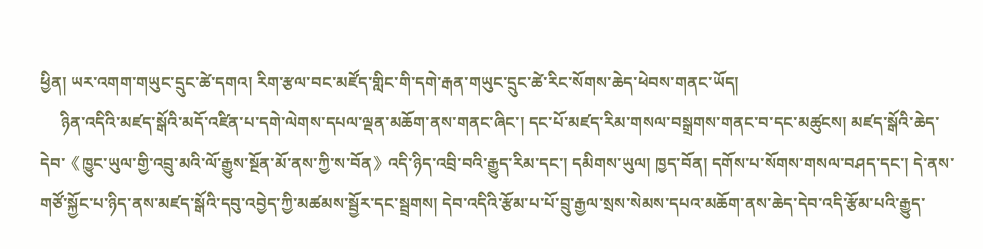ཕྱིན། ཡར་འགག་གཡུང་དྲུང་ཚེ་དགའ། རིག་རྩལ་བང་མཛོད་གླིང་གི་དགེ་རྒན་གཡུང་དྲུང་ཚེ་རིང་སོགས་ཆེད་ཕེབས་གནང་ཡོད།
     ཉིན་འདིའི་མཛད་སྒོའི་མདོ་འཛིན་པ་དགེ་ལེགས་དཔལ་ལྡན་མཆོག་ནས་གནང་ཞིང་། དང་པོ་མཛད་རིམ་གསལ་བསྒྲགས་གནང་བ་དང་མཚུངས། མཛད་སྒོའི་ཆེད་དེབ་《ཁྱུང་ཡུལ་གྱི་འབྲུ་མའི་ལོ་རྒྱུས་སྔོན་མོ་ནས་ཀྱི་ས་བོན》འདི་ཉིད་འབྲི་བའི་རྒྱུད་རིམ་དང་། དམིགས་ཡུལ། ཁྱད་བོན། དགོས་པ་སོགས་གསལ་བཤད་དང་། དེ་ནས་གཙོ་སྐྱོང་པ་ཉིད་ནས་མཛད་སྒོའི་དབུ་འབྱེད་ཀྱི་མཚམས་སྦྱོར་དང་སྦྲགས། དེབ་འདིའི་རྩོམ་པ་པོ་བྲུ་རྒྱལ་སྲས་སེམས་དཔའ་མཆོག་ནས་ཆེད་དེབ་འདི་རྩོམ་པའི་རྒྱུད་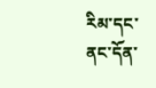རིམ་དང་ནང་དོན་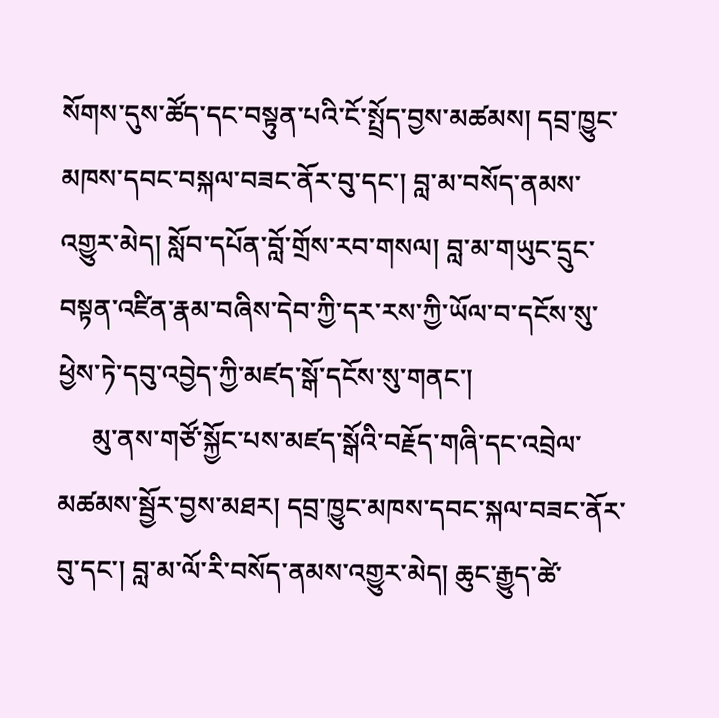སོགས་དུས་ཚོད་དང་བསྟུན་པའི་ངོ་སྤྲོད་བྱས་མཚམས། དབྲ་ཁྱུང་མཁས་དབང་བསྐལ་བཟང་ནོར་བུ་དང་། བླ་མ་བསོད་ནམས་འགྱུར་མེད། སློབ་དཔོན་བློ་གྲོས་རབ་གསལ། བླ་མ་གཡུང་དྲུང་བསྟན་འཛིན་རྣམ་བཞིས་དེབ་ཀྱི་དར་རས་ཀྱི་ཡོལ་བ་དངོས་སུ་ཕྱེས་ཏེ་དབུ་འབྱེད་ཀྱི་མཛད་སྒོ་དངོས་སུ་གནང་།
     མུ་ནས་གཙོ་སྐྱོང་པས་མཛད་སྒོའི་བརྗོད་གཞི་དང་འབྲེལ་མཚམས་སྦྱོར་བྱས་མཐར། དབྲ་ཁྱུང་མཁས་དབང་སྐལ་བཟང་ནོར་བུ་དང་། བླ་མ་ལོ་རི་བསོད་ནམས་འགྱུར་མེད། ཆུང་རྒྱུད་ཚེ་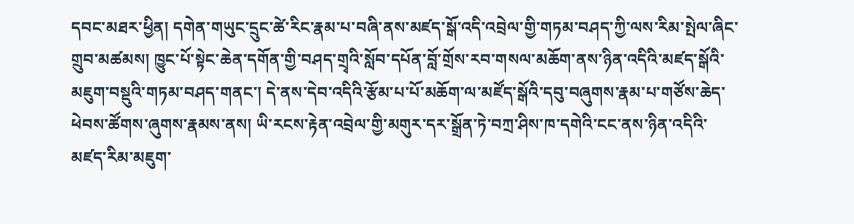དབང་མཐར་ཕྱིན། དགེན་གཡུང་དྲུང་ཚེ་རིང་རྣམ་པ་བཞི་ནས་མཛད་སྒོ་འདི་འབྲེལ་གྱི་གཏམ་བཤད་ཀྱི་ལས་རིམ་སྤེལ་ཞིང་གྲུབ་མཚམས། ཁྱུང་པོ་སྟེང་ཆེན་དགོན་གྱི་བཤད་གྲྭའི་སློབ་དཔོན་བློ་གྲོས་རབ་གསལ་མཆོག་ནས་ཉིན་འདིའི་མཛད་སྒོའི་མཇུག་བསྡུའི་གཏམ་བཤད་གནང་། དེ་ནས་དེབ་འདིའི་རྩོམ་པ་པོ་མཆོག་ལ་མཛོད་སྒོའི་དབུ་བཞུགས་རྣམ་པ་གཙོས་ཆེད་ཕེབས་ཚོགས་ཞུགས་རྣམས་ནས། ཡི་རངས་རྟེན་འབྲེལ་གྱི་མགུར་དར་སྒྲོན་ཏེ་བཀྲ་ཤིས་ཁ་དགེའི་ངང་ནས་ཉིན་འདིའི་མཛད་རིམ་མཇུག་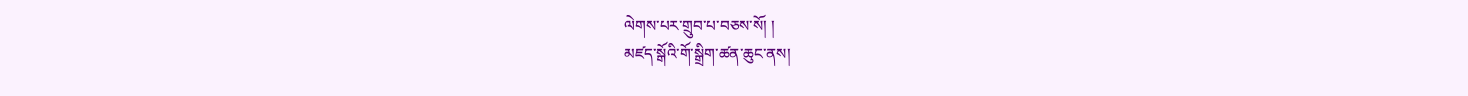ལེགས་པར་གྲུབ་པ་བཅས་སོ། །
མཛད་སྒོའི་གོ་སྒྲིག་ཚན་ཆུང་ནས།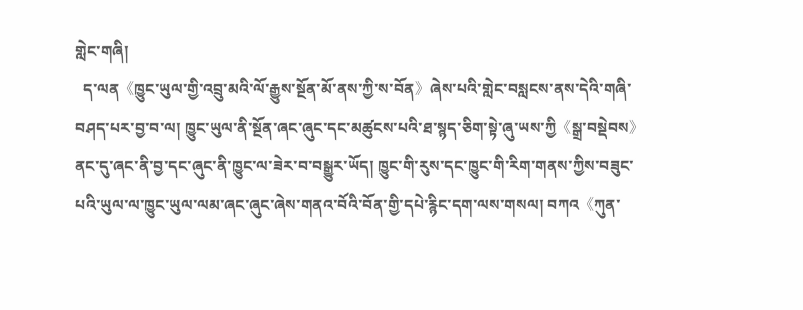གླེང་གཞི།
  ད་ལན《ཁྱུང་ཡུལ་གྱི་འབྲུ་མའི་ལོ་རྒྱུས་སྔོན་མོ་ནས་ཀྱི་ས་བོན》ཞེས་པའི་གླེང་བསླངས་ནས་དེའི་གཞི་བཤད་པར་བྱ་བ་ལ། ཁྱུང་ཡུལ་ནི་སྔོན་ཞང་ཞུང་དང་མཚུངས་པའི་ཐ་སྙད་ཅིག་སྟེ་ཞུ་ཡས་ཀྱི《སྒྲ་བསྡེབས》ནང་དུ་ཞང་ནི་བྱ་དང་ཞུང་ནི་ཁྱུང་ལ་ཟེར་བ་བསྒྱུར་ཡོད། ཁྱུང་གི་རུས་དང་ཁྱུང་གི་རིག་གནས་ཀྱིས་བཟུང་པའི་ཡུལ་ལ་ཁྱུང་ཡུལ་ལམ་ཞང་ཞུང་ཞེས་གནའ་བོའི་བོན་གྱི་དཔེ་རྙིང་དག་ལས་གསལ། བཀའ《ཀུན་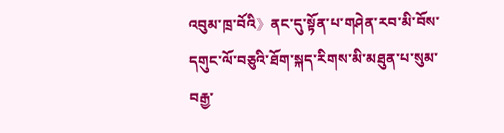འབུམ་ཁྲ་བོའི》ནང་དུ་སྟོན་པ་གཤེན་རབ་མི་བོས་དགུང་ལོ་བཅུའི་ཐོག་སྐད་རིགས་མི་མཐུན་པ་སུམ་བརྒྱ་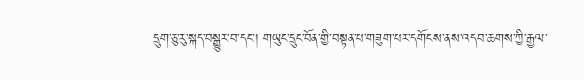དྲུག་ཅུ་རུ་སྐད་བསྒྱུར་བ་དང་། གཡུང་དྲུང་བོན་གྱི་བསྟན་པ་གཟུག་པར་དགོངས་ནས་འདབ་ཆགས་ཀྱི་རྒྱལ་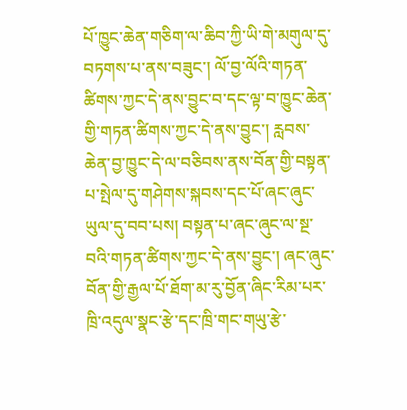པོ་ཁྱུང་ཆེན་གཅིག་ལ་ཆིབ་ཀྱི་ཡི་གེ་མགུལ་དུ་བཏགས་པ་ནས་བཟུང་། ལོ་བྱ་ལོའི་གཏན་ཚིགས་ཀྱང་དེ་ནས་བྱུང་བ་དང་ལྟ་བ་ཁྱུང་ཆེན་གྱི་གཏན་ཚིགས་ཀྱང་དེ་ནས་བྱུང་། རླབས་ཆེན་བྱ་ཁྱུང་དེ་ལ་བཅིབས་ནས་བོན་གྱི་བསྟན་པ་སྤེལ་དུ་གཤེགས་སྐབས་དང་པོ་ཞང་ཞུང་ཡུལ་དུ་བབ་པས། བསྟན་པ་ཞང་ཞུང་ལ་སྔ་བའི་གཏན་ཚིགས་ཀྱང་དེ་ནས་བྱུང་། ཞང་ཞུང་བོན་གྱི་རྒྱལ་པོ་ཐོག་མ་རུ་བྱོན་ཞིང་རིམ་པར་ཁྲི་འདུལ་སྣང་རྩེ་དང་ཁྲི་གང་གཡུ་རྩེ་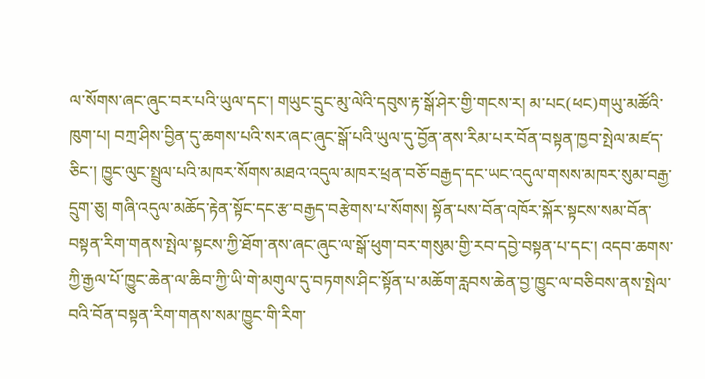ལ་སོགས་ཞང་ཞུང་བར་པའི་ཡུལ་དང་། གཡུང་དྲུང་མུ་ལེའི་དབུས་རྟ་སྒོ་ཤེར་གྱི་གངས་ར། མ་པང(ཕང)གཡུ་མཚོའི་ཁུག་པ། བཀྲ་ཤིས་བྱིན་དུ་ཆགས་པའི་སར་ཞང་ཞུང་སྒོ་པའི་ཡུལ་དུ་བྱོན་ནས་རིམ་པར་བོན་བསྟན་ཁྱབ་སྤེལ་མཛད་ཅིང་། ཁྱུང་ལུང་སྤྲུལ་པའི་མཁར་སོགས་མཐའ་འདུལ་མཁར་ཕྲན་བཅོ་བརྒྱད་དང་ཡང་འདུལ་གསས་མཁར་སུམ་བརྒྱ་དྲུག་ཅུ། གཞི་འདུལ་མཆོད་རྟེན་སྟོང་དང་རྩ་བརྒྱད་བརྩེགས་པ་སོགས། སྟོན་པས་བོན་འཁོར་སྐོར་སྟངས་སམ་བོན་བསྟན་རིག་གནས་སྤེལ་སྟངས་ཀྱི་ཐོག་ནས་ཞང་ཞུང་ལ་སྒོ་ཕུག་བར་གསུམ་གྱི་རབ་དབྱེ་བསྟན་པ་དང་། འདབ་ཆགས་ཀྱི་རྒྱལ་པོ་ཁྱུང་ཆེན་ལ་ཆིབ་ཀྱི་ཡི་གེ་མགུལ་དུ་བཏགས་ཤིང་སྟོན་པ་མཆོག་རླབས་ཆེན་བྱ་ཁྱུང་ལ་བཅིབས་ནས་སྤེལ་བའི་བོན་བསྟན་རིག་གནས་སམ་ཁྱུང་གི་རིག་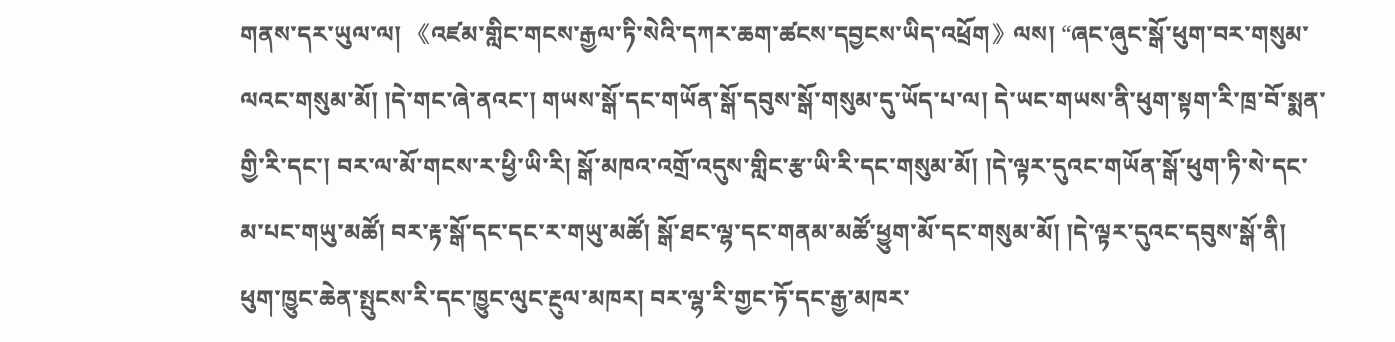གནས་དར་ཡུལ་ལ། 《འཛམ་གླིང་གངས་རྒྱལ་ཏི་སེའི་དཀར་ཆག་ཚངས་དབྱངས་ཡིད་འཕྲོག》ལས། “ཞང་ཞུང་སྒོ་ཕུག་བར་གསུམ་ལའང་གསུམ་མོ། །དེ་གང་ཞེ་ནའང་། གཡས་སྒོ་དང་གཡོན་སྒོ་དབུས་སྒོ་གསུམ་དུ་ཡོད་པ་ལ། དེ་ཡང་གཡས་ནི་ཕུག་སྟག་རི་ཁྲ་བོ་སྨན་གྱི་རི་དང་། བར་ལ་མོ་གངས་ར་ཕྱི་ཡི་རི། སྒོ་མཁའ་འགྲོ་འདུས་གླིང་རྩ་ཡི་རི་དང་གསུམ་མོ། །དེ་ལྟར་དུའང་གཡོན་སྒོ་ཕུག་ཏི་སེ་དང་མ་པང་གཡུ་མཚོ། བར་རྟ་སྒོ་དང་དང་ར་གཡུ་མཚོ། སྒོ་ཐང་ལྷ་དང་གནམ་མཚོ་ཕྱུག་མོ་དང་གསུམ་མོ། །དེ་ལྟར་དུའང་དབུས་སྒོ་ནི། ཕུག་ཁྱུང་ཆེན་སྤུངས་རི་དང་ཁྱུང་ལུང་རྔུལ་མཁར། བར་ལྷ་རི་གྱང་ཏོ་དང་རྒྱ་མཁར་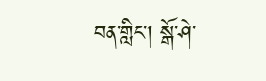བན་གླིང་། སྒོ་ཤེ་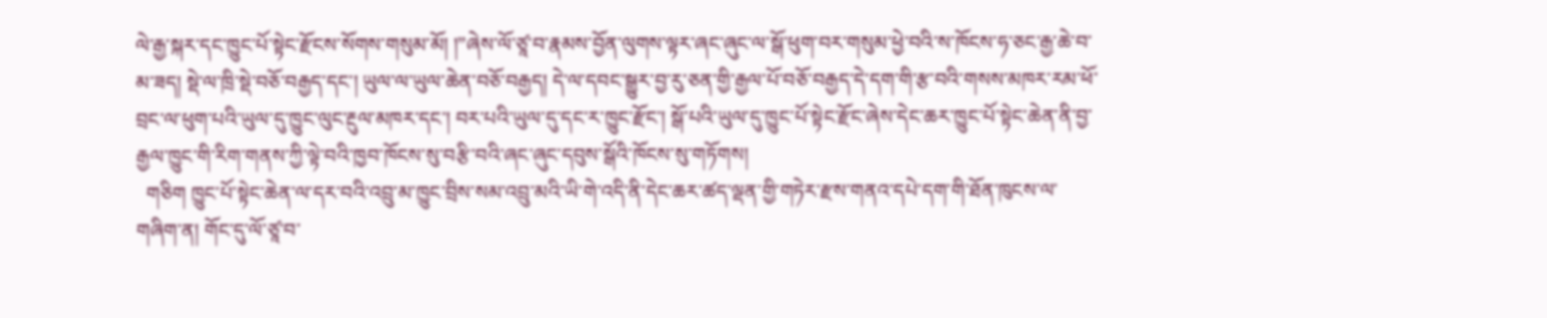ལེ་རྒྱ་སྐར་དང་ཁྱུང་པོ་སྟེང་རྫོངས་སོགས་གསུམ་མོ། །”ཞེས་ལོ་ཙཱ་བ་རྣམས་བྱོན་ལུགས་ལྟར་ཞང་ཞུང་ལ་སྒོ་ཕུག་བར་གསུམ་ཕྱེ་བའི་ས་ཁོངས་ཧ་ཅང་རྒྱ་ཆེ་བ་མ་ཟད། སྡེ་ལ་ཁྲི་སྡེ་བཅོ་བརྒྱད་དང་། ཡུལ་ལ་ཡུལ་ཆེན་བཅོ་བརྒྱད། དེ་ལ་དབང་སྒྱུར་བྱ་རུ་ཅན་གྱི་རྒྱལ་པོ་བཅོ་བརྒྱད་དེ་དག་གི་རྩ་བའི་གསས་མཁར་རམ་ཕོ་བྲང་ལ་ཕུག་པའི་ཡུལ་དུ་ཁྱུང་ལུང་རྔུལ་མཁར་དང་། བར་པའི་ཡུལ་དུ་དང་ར་ཁྱུང་རྫོང་། སྒོ་པའི་ཡུལ་དུ་ཁྱུང་པོ་སྟེང་རྫོང་ཞེས་དེང་ཆར་ཁྱུང་པོ་སྟེང་ཆེན་ནི་བྱ་རྒྱལ་ཁྱུང་གི་རིག་གནས་ཀྱི་ལྟེ་བའི་ཁྱབ་ཁོངས་སུ་བརྩི་བའི་ཞང་ཞུང་དབུས་སྒོའི་ཁོངས་སུ་གཏོགས།
  གཅིག ཁྱུང་པོ་སྟེང་ཆེན་ལ་དར་བའི་འབྲུ་མ་ཁྱུང་བྲིས་སམ་འབྲུ་མའི་ཡི་གེ་འདི་ནི་དེང་ཆར་ཚད་ལྡན་གྱི་གཏེར་རྫས་གནའ་དཔེ་དག་གི་ཐོན་ཁུངས་ལ་གཞིག་ན། གོང་དུ་ལོ་ཙཱ་བ་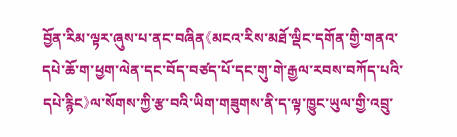བྱོན་རིམ་ལྟར་ཞུས་པ་ནང་བཞིན《མངའ་རིས་མཐོ་ལྡིང་དགོན་གྱི་གནའ་དཔེ་ཆོ་ག་ཕྱག་ལེན་དང་བོད་བཙད་པོ་དང་གུ་གེ་རྒྱལ་རབས་བཀོད་པའི་དཔེ་རྙིང》ལ་སོགས་ཀྱི་རྩ་བའི་ཡིག་གཟུགས་ནི་ད་ལྟ་ཁྱུང་ཡུལ་གྱི་འབྲུ་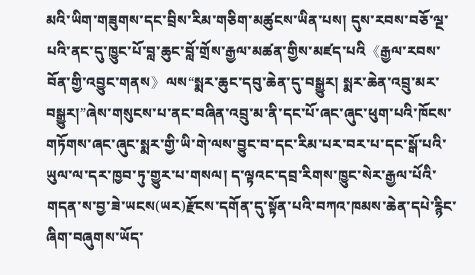མའི་ཡིག་གཟུགས་དང་བྲིས་རིམ་གཅིག་མཚུངས་ཡིན་པས། དུས་རབས་བཅོ་ལྔ་པའི་ནང་དུ་ཁྱུང་པོ་བླ་ཆུང་བློ་གྲོས་རྒྱལ་མཚན་གྱིས་མཛད་པའི《རྒྱལ་རབས་བོན་གྱི་འབྱུང་གནས》ལས“སྨར་ཆུང་དབུ་ཆེན་དུ་བསྒྱུར། སྨར་ཆེན་འབྲུ་མར་བསྒྱུར།”ཞེས་གསུངས་པ་ནང་བཞིན་འབྲུ་མ་ནི་དང་པོ་ཞང་ཞུང་ཕུག་པའི་ཁོངས་གཏོགས་ཞང་ཞུང་སྨར་གྱི་ཡི་གེ་ལས་བྱུང་བ་དང་རིམ་པར་བར་པ་དང་སྒོ་པའི་ཡུལ་ལ་དར་ཁྱབ་ཏུ་གྱུར་པ་གསལ། ད་ལྟའང་དབྲ་རིགས་ཁྱུང་སེར་རྒྱལ་པོའི་གདན་ས་བྱ་ཟེ་ཡངས(ཡར)རྫོངས་དགོན་དུ་སྟོན་པའི་བཀའ་ཁམས་ཆེན་དཔེ་རྙིང་ཞིག་བཞུགས་ཡོད་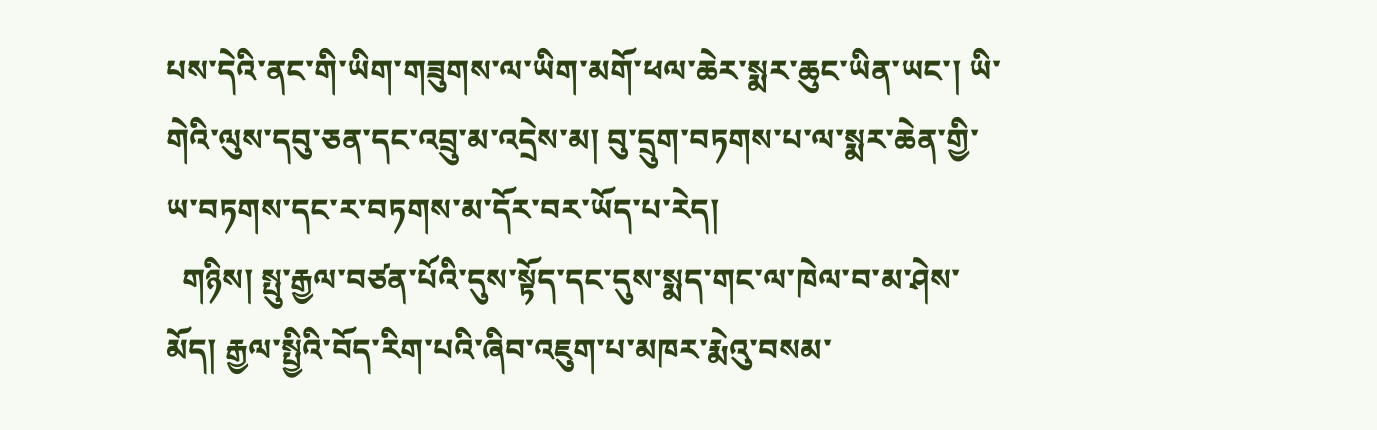པས་དེའི་ནང་གི་ཡིག་གཟུགས་ལ་ཡིག་མགོ་ཕལ་ཆེར་སྨར་ཆུང་ཡིན་ཡང་། ཡི་གེའི་ལུས་དབུ་ཅན་དང་འབྲུ་མ་འདྲེས་མ། བུ་དྲུག་བཏགས་པ་ལ་སྨར་ཆེན་གྱི་ཡ་བཏགས་དང་ར་བཏགས་མ་དོར་བར་ཡོད་པ་རེད།
  གཉིས། སྤུ་རྒྱལ་བཙན་པོའི་དུས་སྟོད་དང་དུས་སྨད་གང་ལ་ཁེལ་བ་མ་ཤེས་མོད། རྒྱལ་སྤྱིའི་བོད་རིག་པའི་ཞིབ་འཇུག་པ་མཁར་རྨེའུ་བསམ་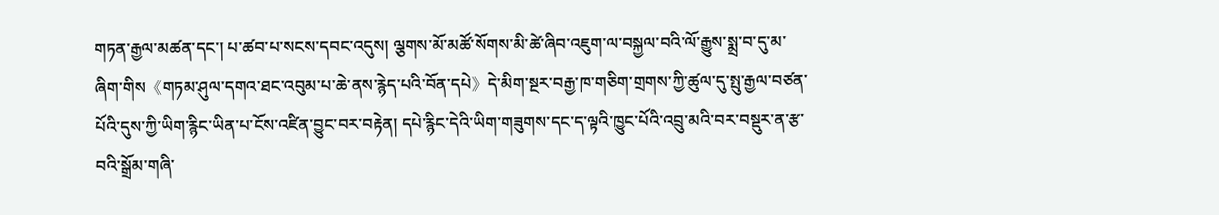གཏན་རྒྱལ་མཚན་དང་། པ་ཚབ་པ་སངས་དབང་འདུས། ལྕགས་མོ་མཚོ་སོགས་མི་ཚེ་ཞིབ་འཇུག་ལ་བསྐྱལ་བའི་ལོ་རྒྱུས་སྨྲ་བ་དུ་མ་ཞིག་གིས《གཏམ་ཤུལ་དགའ་ཐང་འབུམ་པ་ཆེ་ནས་རྙེད་པའི་བོན་དཔེ》དེ་མིག་སྔར་བརྒྱ་ཁ་གཅིག་གྲགས་ཀྱི་ཚུལ་དུ་སྤུ་རྒྱལ་བཙན་པོའི་དུས་ཀྱི་ཡིག་རྙིང་ཡིན་པ་ངོས་འཛིན་བྱུང་བར་བརྟེན། དཔེ་རྙིང་དེའི་ཡིག་གཟུགས་དང་ད་ལྟའི་ཁྱུང་པོའི་འབྲུ་མའི་བར་བསྡུར་ན་རྩ་བའི་སྒྲོམ་གཞི་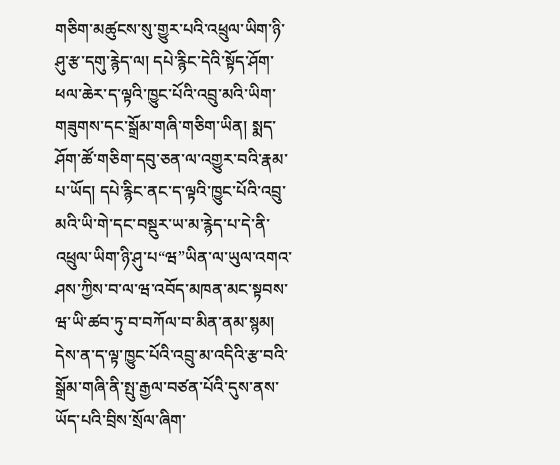གཅིག་མཚུངས་སུ་གྱུར་པའི་འཕྲུལ་ཡིག་ཉི་ཤུ་རྩ་དགུ་རྙེད་ལ། དཔེ་རྙིང་དེའི་སྟོད་ཤོག་ཕལ་ཆེར་ད་ལྟའི་ཁྱུང་པོའི་འབྲུ་མའི་ཡིག་གཟུགས་དང་སྒྲོམ་གཞི་གཅིག་ཡིན། སྨད་ཤོག་ཚོ་གཅིག་དབུ་ཅན་ལ་འགྱུར་བའི་རྣམ་པ་ཡོད། དཔེ་རྙིང་ནང་ད་ལྟའི་ཁྱུང་པོའི་འབྲུ་མའི་ཡི་གེ་དང་བསྡུར་ཡ་མ་རྙེད་པ་དེ་ནི་འཕྲུལ་ཡིག་ཉི་ཤུ་པ“ཝ”ཡིན་ལ་ཡུལ་འགའ་ཤས་ཀྱིས་བ་ལ་ཝ་འབོད་མཁན་མང་སྟབས་ཝ་ཡི་ཚབ་ཏུ་བ་བཀོལ་བ་མིན་ནམ་སྙམ། དེས་ན་ད་ལྟ་ཁྱུང་པོའི་འབྲུ་མ་འདིའི་རྩ་བའི་སྒྲོམ་གཞི་ནི་སྤུ་རྒྱལ་བཙན་པོའི་དུས་ནས་ཡོད་པའི་བྲིས་སྲོལ་ཞིག་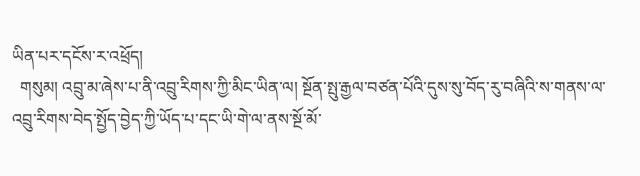ཡིན་པར་དངོས་ར་འཕྲོད།
  གསུམ། འབྲུ་མ་ཞེས་པ་ནི་འབྲུ་རིགས་ཀྱི་མིང་ཡིན་ལ། སྔོན་སྤུ་རྒྱལ་བཙན་པོའི་དུས་སུ་བོད་རུ་བཞིའི་ས་གནས་ལ་འབྲུ་རིགས་བེད་སྤྱོད་བྱེད་ཀྱི་ཡོད་པ་དང་ཡི་གེ་ལ་ནས་སྔོ་མོ་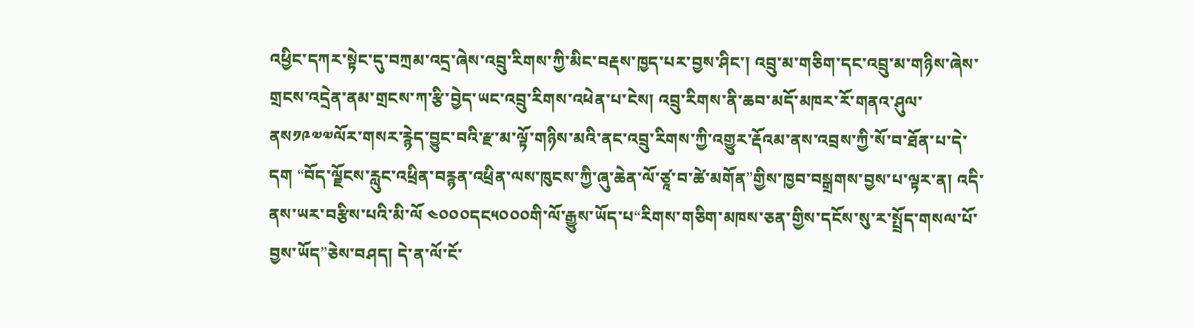འཕྱིང་དཀར་སྟེང་དུ་བཀྲམ་འདྲ་ཞེས་འབྲུ་རིགས་ཀྱི་མིང་བརྡས་ཁྱད་པར་བྱས་ཤིང་། འབྲུ་མ་གཅིག་དང་འབྲུ་མ་གཉིས་ཞེས་གྲངས་འདྲེན་ནམ་གྲངས་ཀ་རྩི་བྱེད་ཡང་འབྲུ་རིགས་འཕེན་པ་ངེས། འབྲུ་རིགས་ནི་ཆབ་མདོ་མཁར་རོ་གནའ་ཤུལ་ནས༡༩༧༧ལོར་གསར་རྙེད་བྱུང་བའི་རྫ་མ་ལྟོ་གཉིས་མའི་ནང་འབྲུ་རིགས་ཀྱི་འགྱུར་རྡོའམ་ནས་འབྲས་ཀྱི་སོ་བ་ཐོན་པ་དེ་དག “བོད་ལྗོངས་རླུང་འཕྲིན་བརྙན་འཕྲིན་ལས་ཁུངས་ཀྱི་ཞུ་ཆེན་ལོ་ཙཱ་བ་ཚེ་མགོན”གྱིས་ཁྱབ་བསྒྲགས་བྱས་པ་ལྟར་ན། འདི་ནས་ཡར་བརྩིས་པའི་མི་ལོ ༤༠༠༠དང༥༠༠༠གི་ལོ་རྒྱུས་ཡོད་པ“རིགས་གཅིག་མཁས་ཅན་གྱིས་དངོས་སུ་ར་སྤྲོད་གསལ་པོ་བྱས་ཡོད”ཅེས་བཤད། དེ་ན་ལོ་ངོ་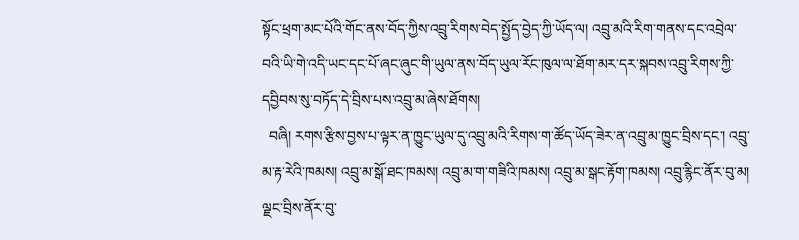སྟོང་ཕྲག་མང་པོའི་གོང་ནས་བོད་ཀྱིས་འབྲུ་རིགས་བེད་སྤྱོད་བྱེད་ཀྱི་ཡོད་ལ། འབྲུ་མའི་རིག་གནས་དང་འབྲེལ་བའི་ཡི་གེ་འདི་ཡང་དང་པོ་ཞང་ཞུང་གི་ཡུལ་ནས་བོད་ཡུལ་རོང་ཁུལ་ལ་ཐོག་མར་དར་སྐབས་འབྲུ་རིགས་ཀྱི་དབྱིབས་སུ་བཏོད་དེ་བྲིས་པས་འབྲུ་མ་ཞེས་ཐོགས།
  བཞི། རགས་རྩིས་བྱས་པ་ལྟར་ན་ཁྱུང་ཡུལ་དུ་འབྲུ་མའི་རིགས་ག་ཚོད་ཡོད་ཟེར་ན་འབྲུ་མ་ཁྱུང་བྲིས་དང་། འབྲུ་མ་རྟ་རེའི་ཁམས། འབྲུ་མ་སྒོ་ཐང་ཁམས། འབྲུ་མ་ག་གཟིའི་ཁམས། འབྲུ་མ་སྒང་རྟོག་ཁམས། འབྲུ་རྙིང་ནོར་བུ་མ། ལྗང་བྲིས་ནོར་བུ་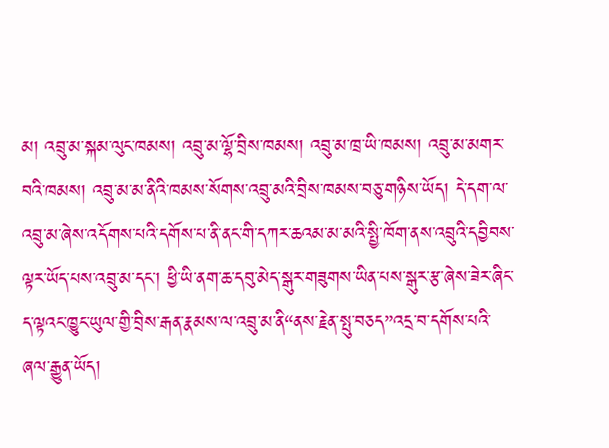མ། འབྲུ་མ་སྐམ་ལུང་ཁམས། འབྲུ་མ་ལྷོ་བྲིས་ཁམས། འབྲུ་མ་ཁྲ་ཡི་ཁམས། འབྲུ་མ་མགར་བའི་ཁམས། འབྲུ་མ་མ་ནིའི་ཁམས་སོགས་འབྲུ་མའི་བྲིས་ཁམས་བཅུ་གཉིས་ཡོད། དེ་དག་ལ་འབྲུ་མ་ཞེས་འདོགས་པའི་དགོས་པ་ནི་ནང་གི་དཀར་ཆའམ་མ་མའི་སྤྱི་ཁོག་ནས་འབྲུའི་དབྱིབས་ལྟར་ཡོད་པས་འབྲུ་མ་དང་། ཕྱི་ཡི་ནག་ཆ་དབུ་མེད་སྒུར་གཟུགས་ཡིན་པས་སྒུར་རྩ་ཞེས་ཟེར་ཞིང་ད་ལྟའང་ཁྱུང་ཡུལ་གྱི་བྲིས་རྒན་རྣམས་ལ་འབྲུ་མ་ནི“ནས་རྗེན་སྤུ་བཅད”འདྲ་བ་དགོས་པའི་ཞལ་རྒྱུན་ཡོད།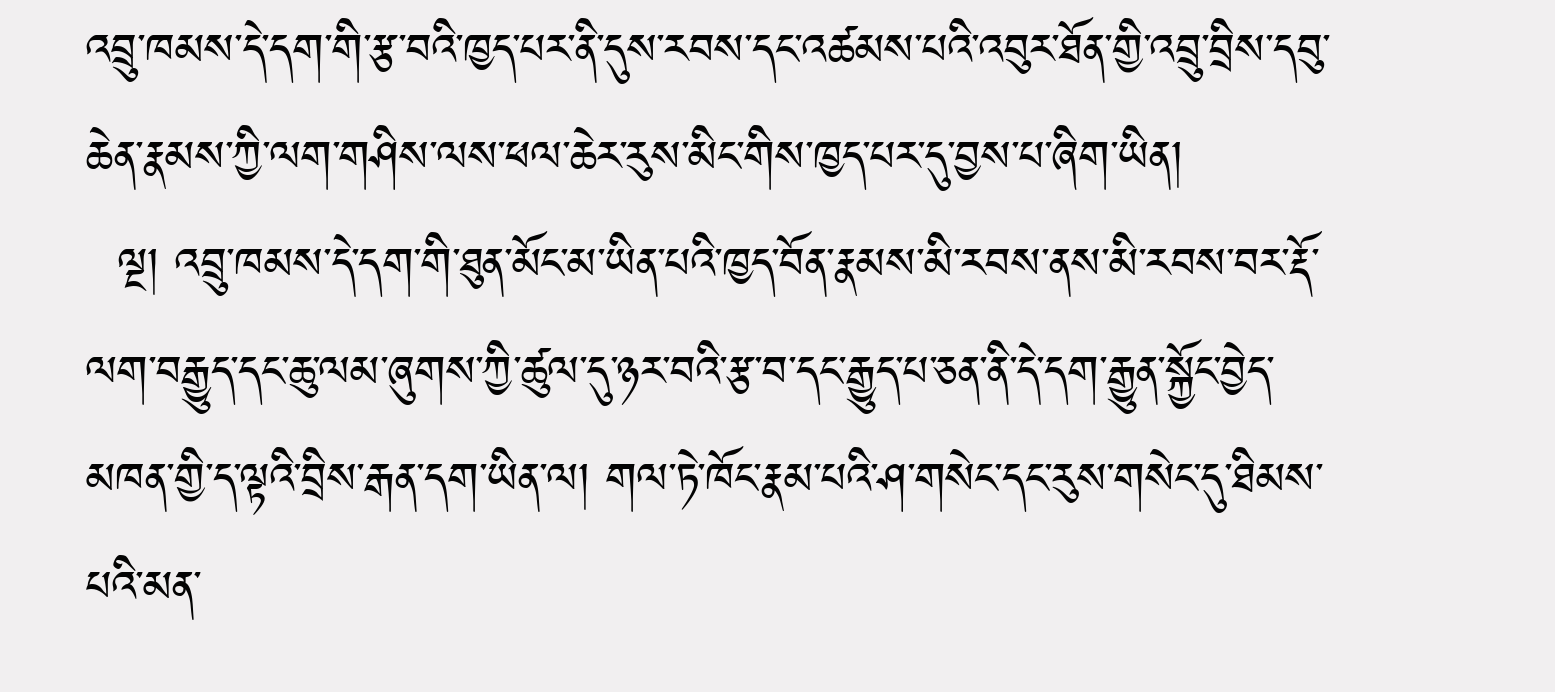འབྲུ་ཁམས་དེ་དག་གི་རྩ་བའི་ཁྱད་པར་ནི་དུས་རབས་དང་འཚམས་པའི་འབུར་ཐོན་གྱི་འབྲུ་བྲིས་དབུ་ཆེན་རྣམས་ཀྱི་ལག་གཤིས་ལས་ཕལ་ཆེར་རུས་མིང་གིས་ཁྱད་པར་དུ་བྱས་པ་ཞིག་ཡིན།
  ལྔ། འབྲུ་ཁམས་དེ་དག་གི་ཐུན་མོང་མ་ཡིན་པའི་ཁྱད་བོན་རྣམས་མི་རབས་ནས་མི་རབས་བར་རྡོ་ལག་བརྒྱུད་དང་ཆུ་ལམ་ཞུགས་ཀྱི་ཚུལ་དུ་ཉར་བའི་རྩ་བ་དང་རྒྱུད་པ་ཅན་ནི་དེ་དག་རྒྱུན་སྐྱོང་བྱེད་མཁན་གྱི་ད་ལྟའི་བྲིས་རྒན་དག་ཡིན་ལ། གལ་ཏེ་ཁོང་རྣམ་པའི་ཤ་གསེང་དང་རུས་གསེང་དུ་ཐིམས་པའི་མན་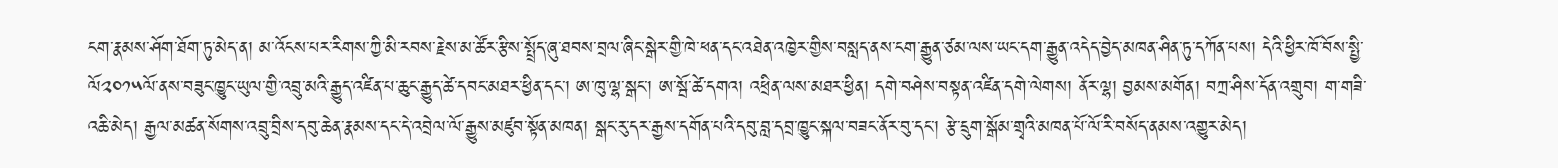ངག་རྣམས་ཤོག་ཐོག་ཏུ་མེད་ན། མ་འོངས་པར་རིགས་ཀྱི་མི་རབས་རྗེས་མ་ཚོར་རྩིས་སྤྲོད་ཞུ་ཐབས་བྲལ་ཞིང་སྒེར་གྱི་ཁེ་ཕན་དང་འཐེན་འཁྱེར་གྱིས་བསླད་ནས་ངག་རྒྱུན་ཙམ་ལས་ཡང་དག་རྒྱུན་འདེད་བྱེད་མཁན་ཤིན་ཏུ་དཀོན་པས། དེའི་ཕྱིར་ཁོ་བོས་སྤྱི་ལོ༢༠༡༥ལོ་ནས་བཟུང་ཁྱུང་ཡུལ་གྱི་འབྲུ་མའི་རྒྱུད་འཛིན་པ་ཆུང་རྒྱུད་ཚེ་དབང་མཐར་ཕྱིན་དང་། ཨ་ཁུ་ལྷ་སྒང་། ཨ་སྦོ་ཚེ་དགའ། འཕྲིན་ལས་མཐར་ཕྱིན། དགེ་བཤེས་བསྟན་འཛིན་དགེ་ལེགས། ནོར་ལྷ། བྱམས་མགོན། བཀྲ་ཤིས་དོན་འགྲུབ། ག་གཟི་འཆི་མེད། རྒྱལ་མཚན་སོགས་འབྲུ་བྲིས་དབུ་ཆེན་རྣམས་དང་དེ་འབྲེལ་ལོ་རྒྱུས་མཛུབ་སྟོན་མཁན། སྒང་རུ་དར་རྒྱས་དགོན་པའི་དབུ་བླ་དབྲ་ཁྱུང་སྐལ་བཟང་ནོར་བུ་དང་། རྩེ་དྲུག་སྒོམ་གྲྭའི་མཁན་པོ་ལོ་རི་བསོད་ནམས་འགྱུར་མེད།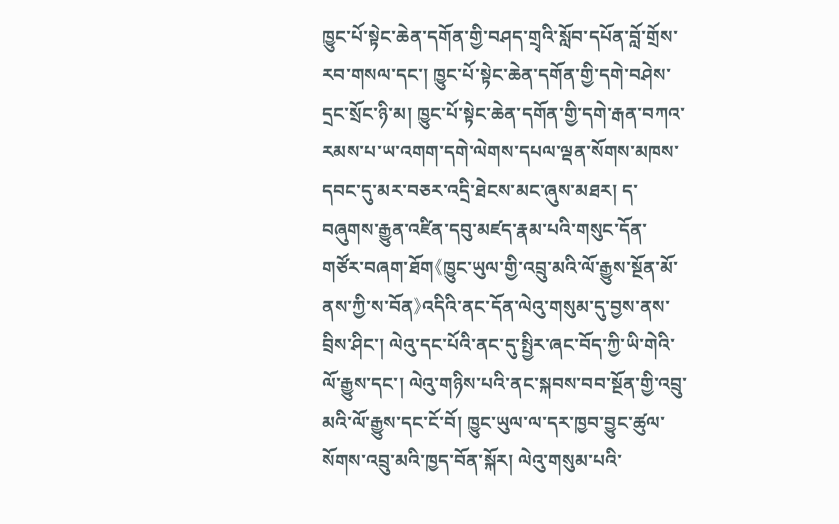ཁྱུང་པོ་སྟེང་ཆེན་དགོན་གྱི་བཤད་གྲྭའི་སློབ་དཔོན་བློ་གྲོས་རབ་གསལ་དང་། ཁྱུང་པོ་སྟེང་ཆེན་དགོན་གྱི་དགེ་བཤེས་དྲང་སྲོང་ཉི་མ། ཁྱུང་པོ་སྟེང་ཆེན་དགོན་གྱི་དགེ་རྒན་བཀའ་རམས་པ་ཡ་འགག་དགེ་ལེགས་དཔལ་ལྡན་སོགས་མཁས་དབང་དུ་མར་བཅར་འདྲི་ཐེངས་མང་ཞུས་མཐར། ད་བཞུགས་རྒྱུན་འཛིན་དབུ་མཛད་རྣམ་པའི་གསུང་དོན་གཙོར་བཞག་ཐོག《ཁྱུང་ཡུལ་གྱི་འབྲུ་མའི་ལོ་རྒྱུས་སྔོན་མོ་ནས་ཀྱི་ས་བོན》འདིའི་ནང་དོན་ལེའུ་གསུམ་དུ་བྱས་ནས་བྲིས་ཤིང་། ལེའུ་དང་པོའི་ནང་དུ་སྤྱིར་ཞང་བོད་ཀྱི་ཡི་གེའི་ལོ་རྒྱུས་དང་། ལེའུ་གཉིས་པའི་ནང་སྐབས་བབ་སྔོན་གྱི་འབྲུ་མའི་ལོ་རྒྱུས་དང་ངོ་བོ། ཁྱུང་ཡུལ་ལ་དར་ཁྱབ་བྱུང་ཚུལ་སོགས་འབྲུ་མའི་ཁྱད་བོན་སྐོར། ལེའུ་གསུམ་པའི་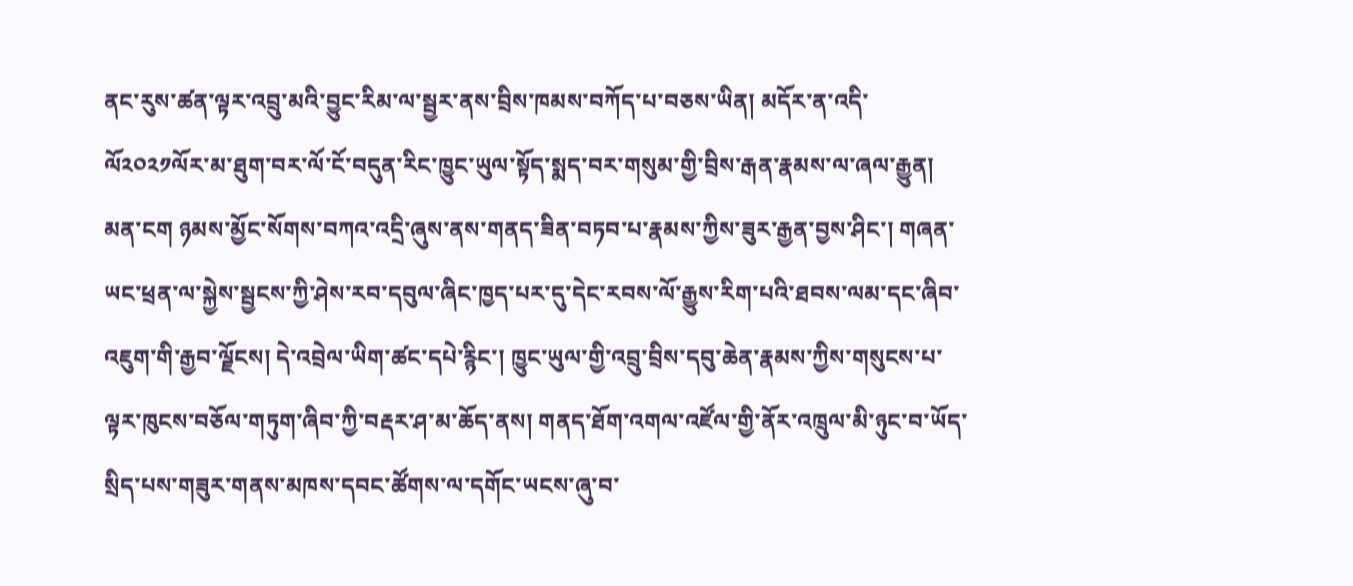ནང་རུས་ཚན་ལྟར་འབྲུ་མའི་བྱུང་རིམ་ལ་སྦྱར་ནས་བྲིས་ཁམས་བཀོད་པ་བཅས་ཡིན། མདོར་ན་འདི་ལོ༢༠༢༡ལོར་མ་ཐུག་བར་ལོ་ངོ་བདུན་རིང་ཁྱུང་ཡུལ་སྟོད་སྨད་བར་གསུམ་གྱི་བྲིས་རྒན་རྣམས་ལ་ཞལ་རྒྱུན། མན་ངག ཉམས་མྱོང་སོགས་བཀའ་འདྲི་ཞུས་ནས་གནད་ཟིན་བཏབ་པ་རྣམས་ཀྱིས་ཟུར་རྒྱན་བྱས་ཤིང་། གཞན་ཡང་ཕྲན་ལ་སྐྱེས་སྦྱངས་ཀྱི་ཤེས་རབ་དབུལ་ཞིང་ཁྱད་པར་དུ་དེང་རབས་ལོ་རྒྱུས་རིག་པའི་ཐབས་ལམ་དང་ཞིབ་འཇུག་གི་རྒྱབ་ལྗོངས། དེ་འབྲེལ་ཡིག་ཚང་དཔེ་རྙིང་། ཁྱུང་ཡུལ་གྱི་འབྲུ་བྲིས་དབུ་ཆེན་རྣམས་ཀྱིས་གསུངས་པ་ལྟར་ཁུངས་བཅོལ་གཏུག་ཞིབ་ཀྱི་བརྡར་ཤ་མ་ཆོད་ནས། གནད་ཐོག་འགལ་འཛོལ་གྱི་ནོར་འཁྲུལ་མི་ཉུང་བ་ཡོད་སྲིད་པས་གཟུར་གནས་མཁས་དབང་ཚོགས་ལ་དགོང་ཡངས་ཞུ་བ་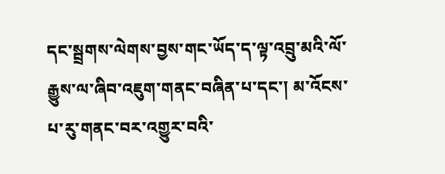དང་སྦྲགས་ལེགས་བྱས་གང་ཡོད་ད་ལྟ་འབྲུ་མའི་ལོ་རྒྱུས་ལ་ཞིབ་འཇུག་གནང་བཞིན་པ་དང་། མ་འོངས་པ་རུ་གནང་བར་འགྱུར་བའི་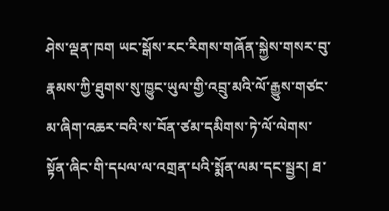ཤེས་ལྡན་ཁག ཡང་སྒོས་རང་རིགས་གཞོན་སྐྱེས་གསར་བུ་རྣམས་ཀྱི་ཐུགས་སུ་ཁྱུང་ཡུལ་གྱི་འབྲུ་མའི་ལོ་རྒྱུས་གཙང་མ་ཞིག་འཆར་བའི་ས་བོན་ཙམ་དམིགས་ཏེ་ལོ་ལེགས་སྟོན་ཞིང་གི་དཔལ་ལ་འགྲན་པའི་སྨོན་ལམ་དང་སྦྱར། ཐ་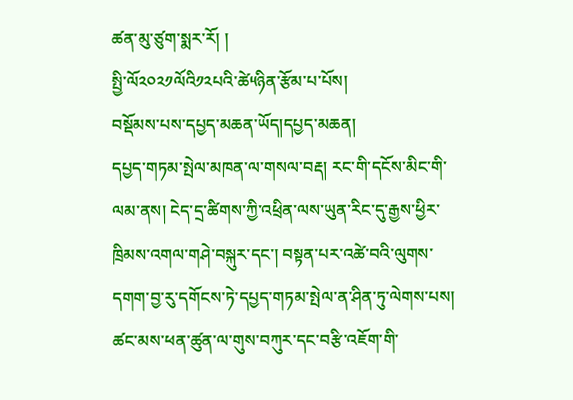ཚན་མུ་ཙུག་སྨར་རོ། །
སྤྱི་ལོ༢༠༢༡ལོའི༡༢པའི་ཚེ༥ཉིན་རྩོམ་པ་པོས།
བསྡོམས་པས་དཔྱད་མཆན་ཡོད།དཔྱད་མཆན།
དཔྱད་གཏམ་སྤེལ་མཁན་ལ་གསལ་བརྡ། རང་གི་དངོས་མིང་གི་ལམ་ནས། ངེད་དྲ་ཚིགས་ཀྱི་འཕྲིན་ལས་ཡུན་རིང་དུ་རྒྱས་ཕྱིར་ཁྲིམས་འགལ་གཤེ་བསྐུར་དང་། བསྟན་པར་འཚེ་བའི་ལུགས་དགག་བྱ་རུ་དགོངས་ཏེ་དཔྱད་གཏམ་སྤེལ་ན་ཤིན་ཏུ་ལེགས་པས། ཚང་མས་ཕན་ཚུན་ལ་གུས་བཀུར་དང་བརྩི་འཇོག་གི་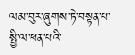ལམ་བུར་ཞུགས་ཏེ་བསྟན་པ་སྤྱི་ལ་ཕན་པའི་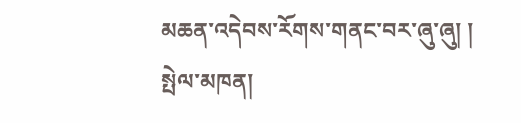མཆན་འདེབས་རོགས་གནང་བར་ཞུ་ཞུ། །
སྤེལ་མཁན།